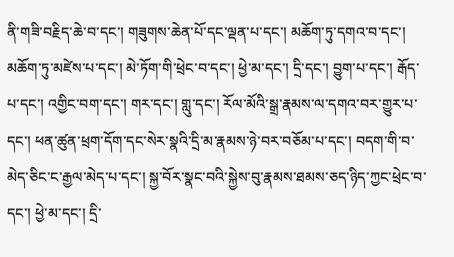ནི་གཟི་བརྗིད་ཆེ་བ་དང་། གཟུགས་ཆེན་པོ་དང་ལྡན་པ་དང་། མཆོག་ཏུ་དགའ་བ་དང་། མཆོག་ཏུ་མཛེས་པ་དང་། མེ་ཏོག་གི་ཕྲེང་བ་དང་། ཕྱེ་མ་དང་། དྲི་དང་། བྱུག་པ་དང་། རྒོད་པ་དང་། འགྱིང་བག་དང་། གར་དང་། གླུ་དང་། རོལ་མོའི་སྒྲ་རྣམས་ལ་དགའ་བར་གྱུར་པ་དང་། ཕན་ཚུན་ཕྲག་དོག་དང་སེར་སྣའི་དྲི་མ་རྣམས་ཉེ་བར་བཅོམ་པ་དང་། བདག་གི་བ་མེད་ཅིང་ང་རྒྱལ་མེད་པ་དང་། སྐྱ་བོར་སྣང་བའི་སྐྱེས་བུ་རྣམས་ཐམས་ཅད་ཉིད་ཀྱང་ཕྲེང་བ་དང་། ཕྱེ་མ་དང་། དྲི་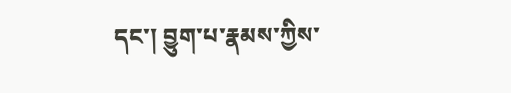དང་། བྱུག་པ་རྣམས་ཀྱིས་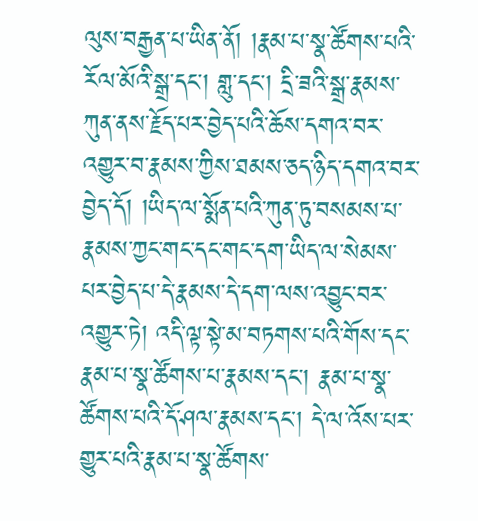ལུས་བརྒྱན་པ་ཡིན་ནོ། །རྣམ་པ་སྣ་ཚོགས་པའི་རོལ་མོའི་སྒྲ་དང་། གླུ་དང་། དྲི་ཟའི་སྒྲ་རྣམས་ཀུན་ནས་རྗོད་པར་བྱེད་པའི་ཆོས་དགའ་བར་འགྱུར་བ་རྣམས་ཀྱིས་ཐམས་ཅད་ཉིད་དགའ་བར་བྱེད་དོ། །ཡིད་ལ་སྨོན་པའི་ཀུན་ཏུ་བསམས་པ་རྣམས་ཀྱང་གང་དང་གང་དག་ཡིད་ལ་སེམས་པར་བྱེད་པ་དེ་རྣམས་དེ་དག་ལས་འབྱུང་བར་འགྱུར་ཏེ། འདི་ལྟ་སྟེ་མ་བཏགས་པའི་གོས་དང་རྣམ་པ་སྣ་ཚོགས་པ་རྣམས་དང་། རྣམ་པ་སྣ་ཚོགས་པའི་དོ་ཤལ་རྣམས་དང་། དེ་ལ་འོས་པར་གྱུར་པའི་རྣམ་པ་སྣ་ཚོགས་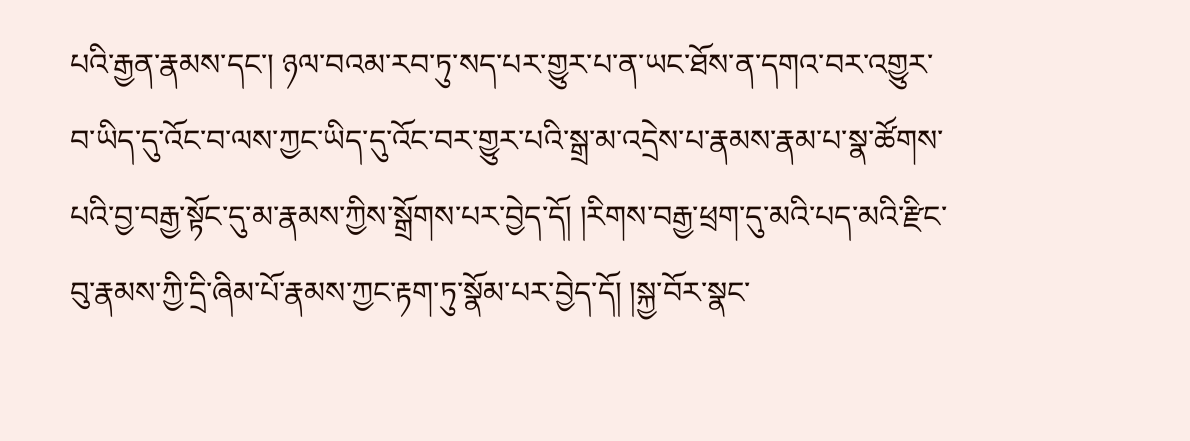པའི་རྒྱན་རྣམས་དང་། ཉལ་བའམ་རབ་ཏུ་སད་པར་གྱུར་པ་ན་ཡང་ཐོས་ན་དགའ་བར་འགྱུར་བ་ཡིད་དུ་འོང་བ་ལས་ཀྱང་ཡིད་དུ་འོང་བར་གྱུར་པའི་སྒྲ་མ་འདྲེས་པ་རྣམས་རྣམ་པ་སྣ་ཚོགས་པའི་བྱ་བརྒྱ་སྟོང་དུ་མ་རྣམས་ཀྱིས་སྒྲོགས་པར་བྱེད་དོ། །རིགས་བརྒྱ་ཕྲག་དུ་མའི་པད་མའི་རྫིང་བུ་རྣམས་ཀྱི་དྲི་ཞིམ་པོ་རྣམས་ཀྱང་རྟག་ཏུ་སྣོམ་པར་བྱེད་དོ། །སྐྱ་བོར་སྣང་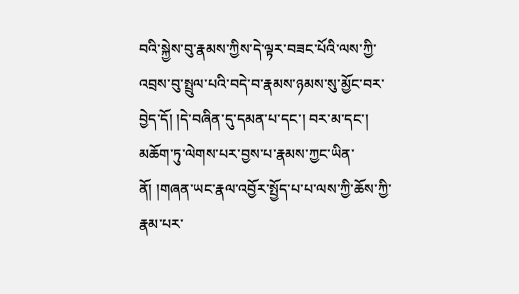བའི་སྐྱེས་བུ་རྣམས་ཀྱིས་དེ་ལྟར་བཟང་པོའི་ལས་ཀྱི་འབྲས་བུ་སྤྲུལ་པའི་བདེ་བ་རྣམས་ཉམས་སུ་མྱོང་བར་བྱེད་དོ། །དེ་བཞིན་དུ་དམན་པ་དང་། བར་མ་དང་། མཆོག་ཏུ་ལེགས་པར་བྱས་པ་རྣམས་ཀྱང་ཡིན་ནོ། །གཞན་ཡང་རྣལ་འབྱོར་སྤྱོད་པ་པ་ལས་ཀྱི་ཆོས་ཀྱི་རྣམ་པར་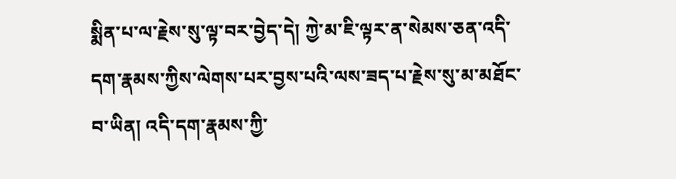སྨིན་པ་ལ་རྗེས་སུ་ལྟ་བར་བྱེད་དེ། ཀྱེ་མ་ཇི་ལྟར་ན་སེམས་ཅན་འདི་དག་རྣམས་ཀྱིས་ལེགས་པར་བྱས་པའི་ལས་ཟད་པ་རྗེས་སུ་མ་མཐོང་བ་ཡིན། འདི་དག་རྣམས་ཀྱི་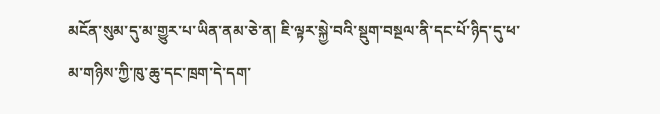མངོན་སུམ་དུ་མ་གྱུར་པ་ཡིན་ནམ་ཅེ་ན། ཇི་ལྟར་སྐྱེ་བའི་སྡུག་བསྔལ་ནི་དང་པོ་ཉིད་དུ་ཕ་མ་གཉིས་ཀྱི་ཁུ་ཆུ་དང་ཁྲག་དེ་དག་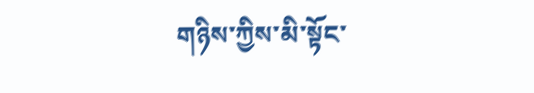གཉིས་ཀྱིས་མི་སྟོང་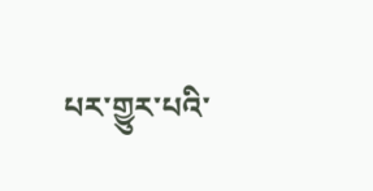པར་གྱུར་པའི་